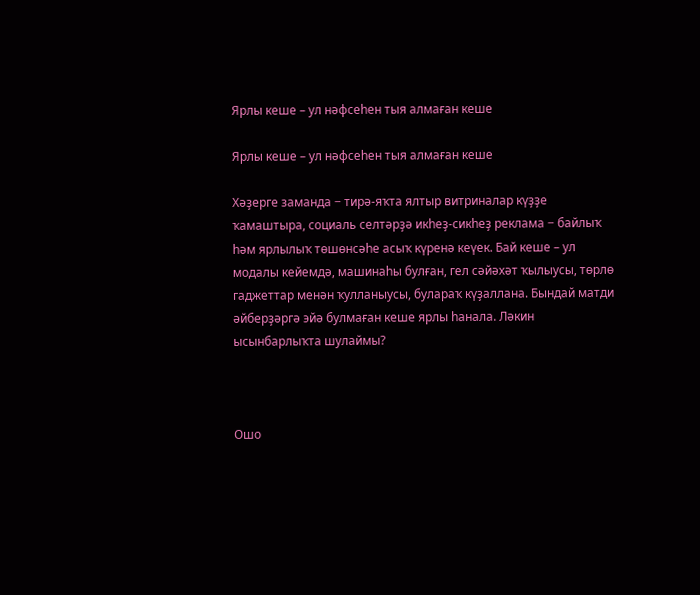Ярлы кеше – ул нәфсеһен тыя алмаған кеше

Ярлы кеше – ул нәфсеһен тыя алмаған кеше

Хәҙерге заманда − тирә-яҡта ялтыр витриналар күҙҙе ҡамаштыра, социаль селтәрҙә икһеҙ-сикһеҙ реклама − байлыҡ һәм ярлылыҡ төшөнсәһе асыҡ күренә кеүек. Бай кеше – ул модалы кейемдә, машинаһы булған, гел сәйәхәт ҡылыусы, төрлө гаджеттар менән ҡулланыусы, булараҡ күҙаллана. Бындай матди әйберҙәргә эйә булмаған кеше ярлы һанала. Ләкин ысынбарлыҡта шулаймы?



Ошо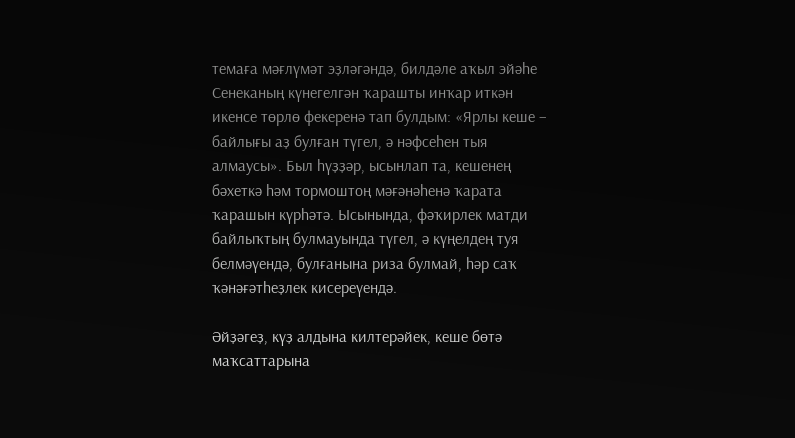темаға мәғлүмәт эҙләгәндә, билдәле аҡыл эйәһе Сенеканың күнегелгән ҡарашты инҡар иткән икенсе төрлө фекеренә тап булдым: «Ярлы кеше – байлығы аҙ булған түгел, ә нәфсеһен тыя алмаусы». Был һүҙҙәр, ысынлап та, кешенең бәхеткә һәм тормоштоң мәғәнәһенә ҡарата ҡарашын күрһәтә. Ысынында, фәҡирлек матди байлыҡтың булмауында түгел, ә күңелдең туя белмәүендә, булғанына риза булмай, һәр саҡ ҡәнәғәтһеҙлек кисереүендә.

Әйҙәгеҙ, күҙ алдына килтерәйек, кеше бөтә маҡсаттарына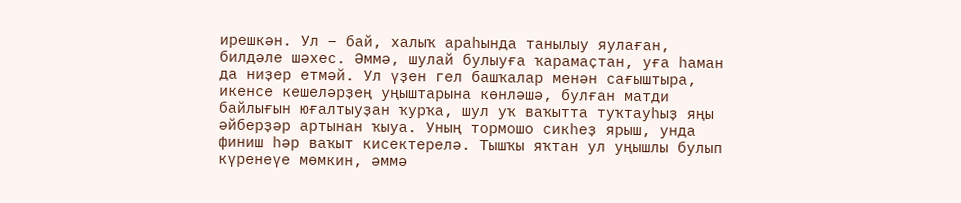ирешкән. Ул − бай, халыҡ араһында танылыу яулаған, билдәле шәхес. Әммә, шулай булыуға ҡарамаҫтан, уға һаман да ниҙер етмәй. Ул үҙен гел башҡалар менән сағыштыра, икенсе кешеләрҙең уңыштарына көнләшә, булған матди байлығын юғалтыуҙан ҡурҡа, шул уҡ ваҡытта туҡтауһыҙ яңы әйберҙәр артынан ҡыуа. Уның тормошо сикһеҙ ярыш, унда финиш һәр ваҡыт кисектерелә. Тышҡы яҡтан ул уңышлы булып күренеүе мөмкин, әммә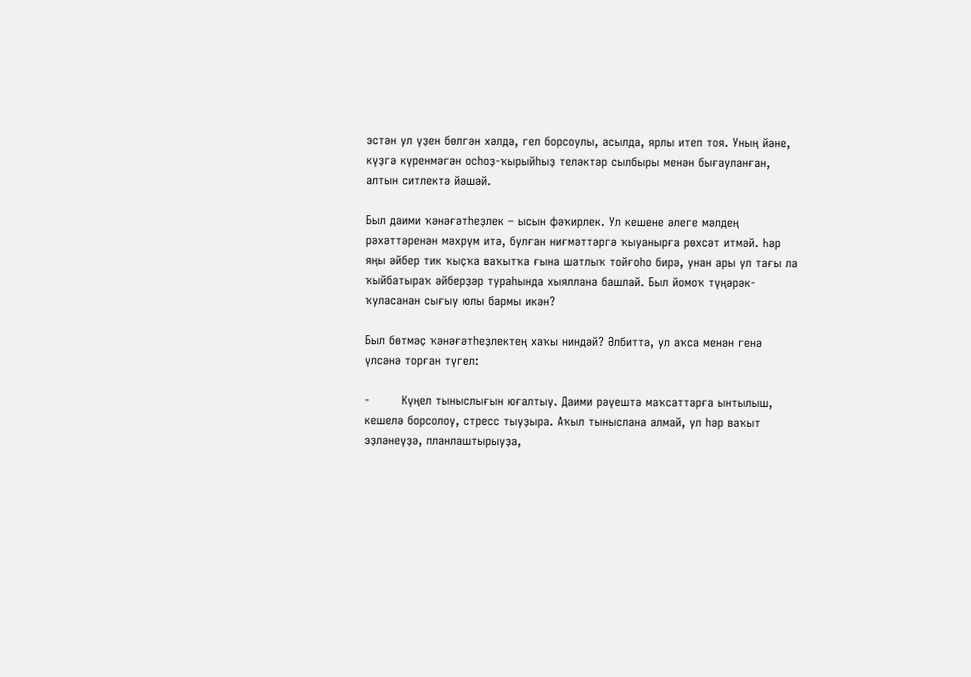эстән ул үҙен бөлгән хәлдә, гел борсоулы, асылда, ярлы итеп тоя. Уның йәне, күҙгә күренмәгән осһоҙ-ҡырыйһыҙ теләктәр сылбыры менән бығауланған, алтын ситлектә йәшәй.

Был даими ҡәнәғәтһеҙлек – ысын фәҡирлек. Ул кешене әлеге мәлдең рәхәттәренән мәхрүм итә, булған ниғмәттәргә ҡыуанырға рөхсәт итмәй. Һәр яңы әйбер тик ҡыҫҡа ваҡытҡа ғына шатлыҡ тойғоһо бирә, унан ары ул тағы ла ҡыйбатыраҡ әйберҙәр тураһында хыяллана башлай. Был йомоҡ түңәрәк-ҡуласанан сығыу юлы бармы икән?

Был бөтмәҫ ҡәнәғәтһеҙлектең хаҡы ниндәй? Әлбиттә, ул аҡса менән генә үлсәнә торған түгел:

-        Күңел тыныслығын юғалтыу. Даими рәүештә маҡсаттарға ынтылыш, кешелә борсолоу, стресс тыуҙыра. Аҡыл тыныслана алмай, ул һәр ваҡыт эҙләнеүҙә, планлаштырыуҙа,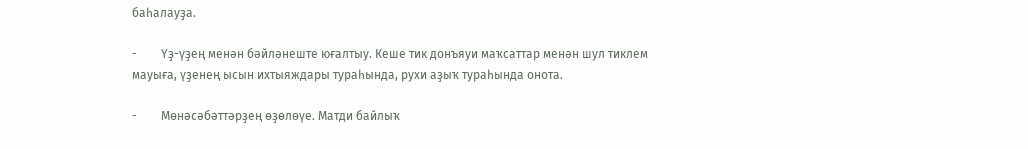баһалауҙа.

-        Үҙ-үҙең менән бәйләнеште юғалтыу. Кеше тик донъяуи маҡсаттар менән шул тиклем мауыға, үҙенең ысын ихтыяждары тураһында, рухи аҙыҡ тураһында онота.

-        Мөнәсәбәттәрҙең өҙөлөүе. Матди байлыҡ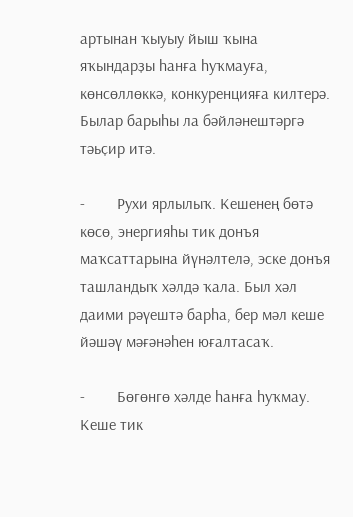артынан ҡыуыу йыш ҡына яҡындарҙы һанға һуҡмауға, көнсөллөккә, конкуренцияға килтерә. Былар барыһы ла бәйләнештәргә тәьҫир итә.

-        Рухи ярлылыҡ. Кешенең бөтә көсө, энергияһы тик донъя маҡсаттарына йүнәлтелә, эске донъя ташландыҡ хәлдә ҡала. Был хәл даими рәүештә барһа, бер мәл кеше йәшәү мәғәнәһен юғалтасаҡ.

-        Бөгөнгө хәлде һанға һуҡмау. Кеше тик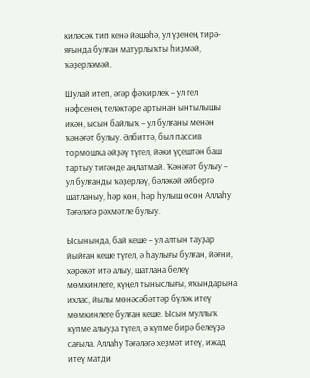киләсәк тип кенә йәшәһә, ул үҙенең тирә-яғында булған матурлыҡты һиҙмәй, ҡәҙерләмәй.

Шулай итеп, әгәр фәҡирлек – ул гел нәфсенең теләктәре артынан ынтылышы икән, ысын байлыҡ – ул булғаны менән ҡәнәғәт булыу. Әлбиттә, был пассив тормошҡа әйҙәү түгел, йәки үҫештән баш тартыу тигәнде аңлатмай. Ҡәнәғәт булыу – ул булғанды ҡәҙерләү, бәләкәй әйбергә шатланыу, һәр көн, һәр һулыш өсөн Аллаһу Тәғәләгә рәхмәтле булыу.

Ысынында, бай кеше – ул алтын тауҙар йыйған кеше түгел, ә һаулығы булған, йәғни, хәрәкәт итә алыу, шатлана белеү мөмкинлеге, күңел тыныслығы, яҡындарына ихлас, йылы мөнәсәбәттәр бүләк итеү мөмкинлеге булған кеше. Ысын муллыҡ күпме алыуҙа түгел, ә күпме бирә белеүҙә сағыла. Аллаһу Тәғәләгә хеҙмәт итеү, ижад итеү матди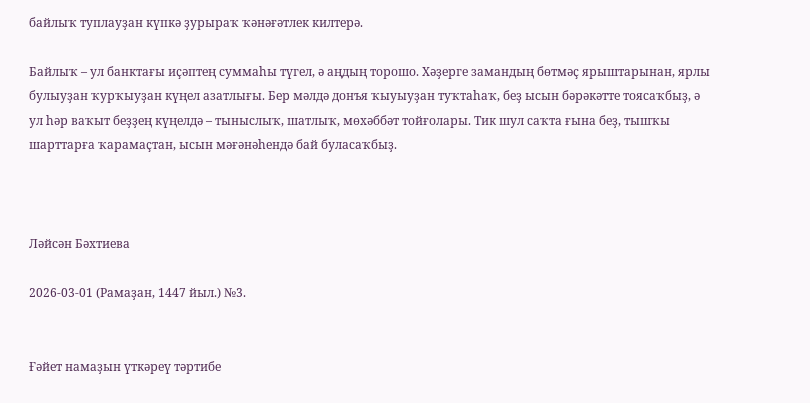байлыҡ туплауҙан күпкә ҙурыраҡ ҡәнәғәтлек килтерә.

Байлыҡ – ул банктағы иҫәптең суммаһы түгел, ә аңдың торошо. Хәҙерге замандың бөтмәҫ ярыштарынан, ярлы булыуҙан ҡурҡыуҙан күңел азатлығы. Бер мәлдә донъя ҡыуыуҙан туҡтаһаҡ, беҙ ысын бәрәкәтте тоясаҡбыҙ, ә ул һәр ваҡыт беҙҙең күңелдә – тыныслыҡ, шатлыҡ, мөхәббәт тойғолары. Тик шул саҡта ғына беҙ, тышҡы шарттарға ҡарамаҫтан, ысын мәғәнәһендә бай буласаҡбыҙ.



Ләйсән Бәхтиева

2026-03-01 (Рамаҙан, 1447 йыл.) №3.


Ғәйет намаҙын үткәреү тәртибе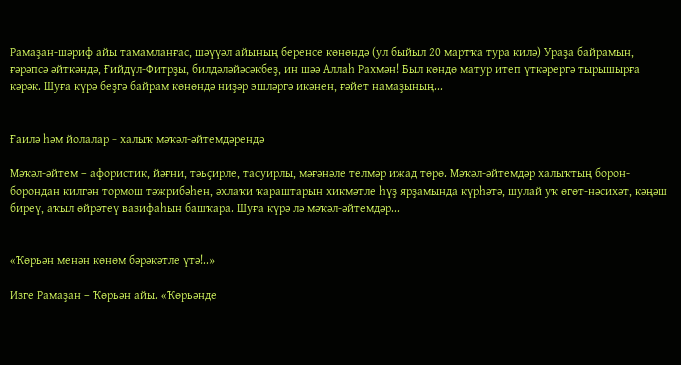Рамаҙан-шәриф айы тамамланғас, шәүүәл айының беренсе көнөндә (ул быйыл 20 мартҡа тура килә) Ураҙа байрамын, ғәрәпсә әйткәндә, Ғийдүл-Фитрҙы, билдәләйәсәкбеҙ, ин шәә Аллаһ Рахмән! Был көндө матур итеп үткәрергә тырышырға кәрәк. Шуға күрә беҙгә байрам көнөндә ниҙәр эшләргә икәнен, ғәйет намаҙының...


Ғаилә һәм йолалар − халыҡ мәҡәл-әйтемдәрендә

Мәҡәл-әйтем – афористик, йәғни, тәьҫирле, тасуирлы, мәғәнәле телмәр ижад төрө. Мәҡәл-әйтемдәр халыҡтың борон-борондан килгән тормош тәжрибәһен, әхлаҡи ҡараштарын хикмәтле һүҙ ярҙамында күрһәтә, шулай уҡ өгөт-нәсихәт, кәңәш биреү, аҡыл өйрәтеү вазифаһын башҡара. Шуға күрә лә мәҡәл-әйтемдәр...


«Ҡөрьән менән көнөм бәрәкәтле үтә!..»

Изге Рамаҙан – Ҡөрьән айы. «Ҡөрьәнде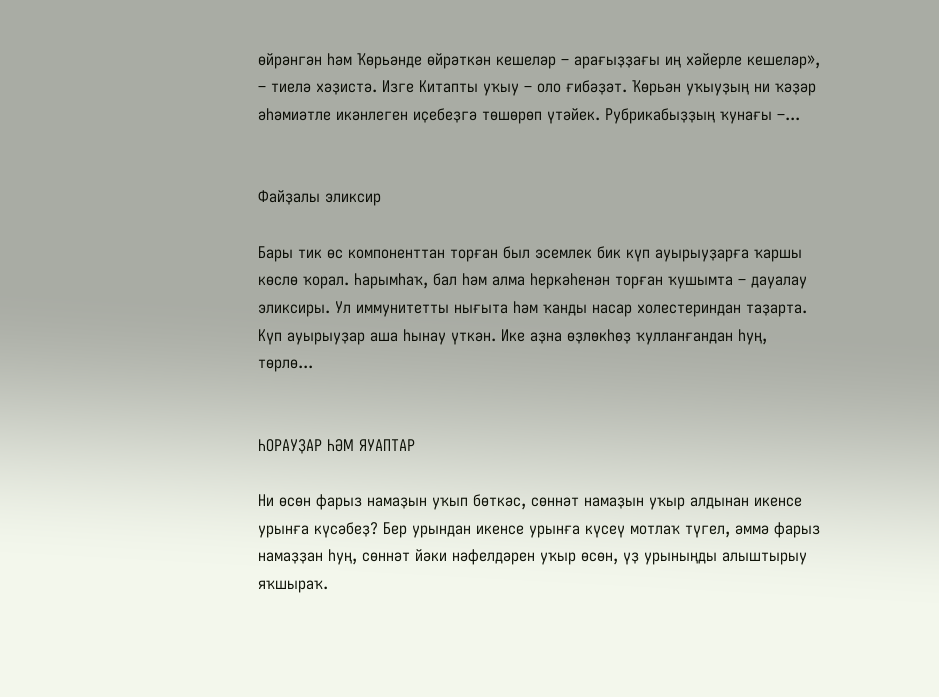өйрәнгән һәм Ҡөрьәнде өйрәткән кешеләр – арағыҙҙағы иң хәйерле кешеләр», – тиелә хәҙистә. Изге Китапты уҡыу – оло ғибәҙәт. Ҡөрьән уҡыуҙың ни ҡәҙәр әһәмиәтле икәнлеген иҫебеҙгә төшөрөп үтәйек. Рубрикабыҙҙың ҡунағы –...


Файҙалы эликсир

Бары тик өс компоненттан торған был эсемлек бик күп ауырыуҙарға ҡаршы көслө ҡорал. Һарымһаҡ, бал һәм алма һеркәһенән торған ҡушымта – дауалау эликсиры. Ул иммунитетты нығыта һәм ҡанды насар холестериндан таҙарта. Күп ауырыуҙар аша һынау үткән. Ике аҙна өҙлөкһөҙ ҡулланғандан һуң, төрлө...


ҺОРАУҘАР ҺӘМ ЯУАПТАР

Ни өсөн фарыз намаҙын уҡып бөткәс, сөннәт намаҙын уҡыр алдынан икенсе урынға күсәбеҙ? Бер урындан икенсе урынға күсеү мотлаҡ түгел, әммә фарыз намаҙҙан һуң, сөннәт йәки нәфелдәрен уҡыр өсөн, үҙ урыныңды алыштырыу яҡшыраҡ.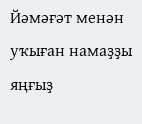Йәмәғәт менән уҡыған намаҙҙы яңғыҙ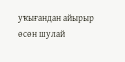уҡығандан айырыр өсөн шулай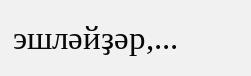эшләйҙәр,...